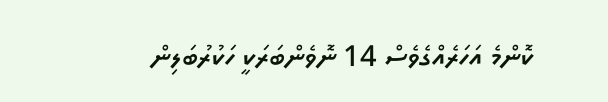ކޮންމެ އަހަރެއްގެވެސް 14 ނޮވެންބަރަކީ ހަކުރުބަލިން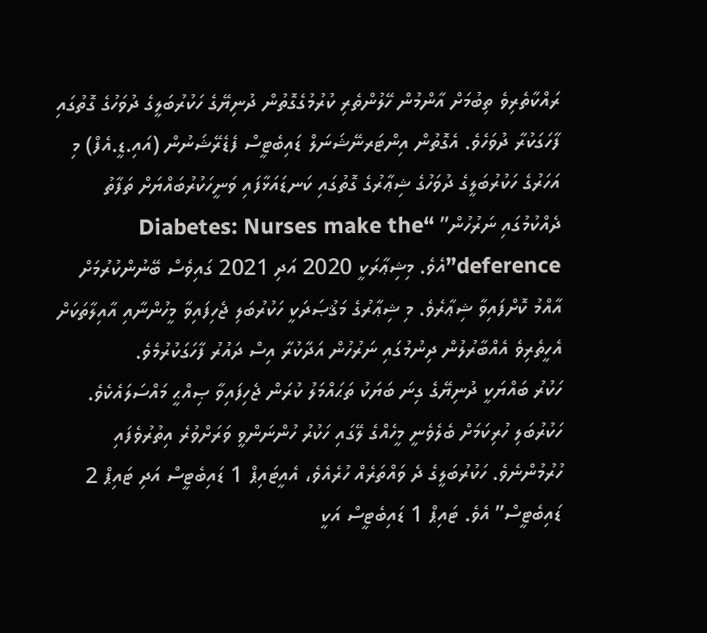ރައްކާތެރިވެ ތިބުމަށް އާންމުން ހޭލުންތެރި ކުރުމުގެގޮތުން ދުނިޔޭގެ ހަކުރުބަލީގެ ދުވަހުގެ ގޮތުގައި ފާހަގަކުރާ ދުވަހެވެ. އެގޮތުން އިންޓަރނޭޝަނަލް ޑައިބެޓީސް ފެޑެރޭޝަނުން (އައި.ޑީ.އެފް) މި އަހަރުގެ ހަކުރުބަލީގެ ދުވަހުގެ ޝިޢާރުގެ ގޮތުގައި ކަނޑައަޅާފައި ވަނީހަކުރުބައްޔަށް ތަފާތު ދެއްކުމުގައި ނަރުހުން” “Diabetes: Nurses make the deference”އެވެ. މިޝިޢާރަކީ 2020 އަދި 2021 ގައިވެސް ބޭނުންކުރުމަށް އާއްމު ކޮށްފައިވާ ޝިޢާރެވެ. މި ޝިޢާރުގެ މަޤުޞަދަކީ ހަކުރުބަލި ޖެހިފައިވާ މީހުންނާއި އާއިލާތަކަށް އެހީތެރިވެ އެއްބާރުލުން ދިނުމުގައި ނަރުހުން އަދާކުރާ އިސް ދައުރު ފާހަގަކުރުމެވެ.
ހަކުރު ބައްޔަކީ ދުނިޔޭގެ ގިނަ ބަޔަކު ތަޙައްމަލު ކުރަން ޖެހިފައިވާ ޞިއްޙީ މައްސަލައެކެވެ. ހަކުރުބަލި ހުރިކަމަށް ބެލެވެނީ މީހެއްގެ ލޭގައި ހަކުރު ހުންނަންވީ ވަރަށްވުރެ އިތުރުވެފައި ހުރުމުންނެވެ. ހަކުރުބަލީގެ ދެ ވައްތަރެއް ހުރެއެވެ، އެއީޓައިޕް 1 ޑައިބެޓީސް އަދި ޓައިޕް 2 ޑައިބެޓީސް” އެވެ. ޓައިޕް 1 ޑައިބެޓީސް އަކީ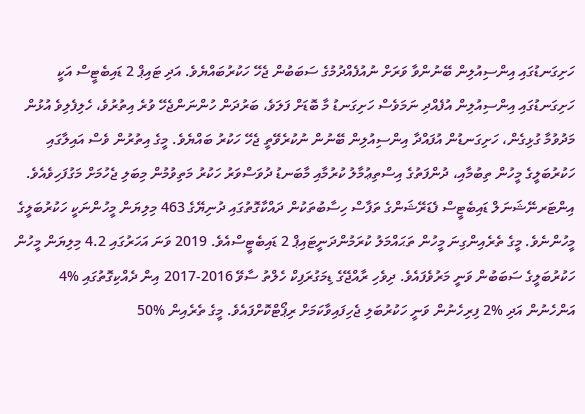ހަށިގަނޑުގައި އިންސިއުލިން ބޭނުންވާ ވަރަށް ނުއުފެއްދުމުގެ ސަބަބުން ޖެހޭ ހަކުރުބައްޔެވެ. އަދި ޓައިޕް 2 ޑައިބެޓީސް އަކީ ހަށިގަނޑުގައި އިންސިއުލިން އުފެއްދި ނަމަވެސް ހަށިގަނޑު މާ ބޮޑަށް ފަލަވެ، ބަރުދަން ހުންނަންޖެހޭ ވުރެ އިތުރުވެ، ހެލިފެލިވެ އުޅުން މަދުވުމާ ގުޅިގެން، ހަށިގަނޑުން އުފައްދާ އިންސިއުލިން ބޭނުން ނުކުރެވޭތީ ޖެހޭ ހަކުރު ބައްޔެވެ. މީގެ އިތުރުން ވެސް އައިލާގައި ހަކުރުބަލީގެ މީހުން ތިބުމާއި، ދުންފަތުގެ އިސްތިޢުމާލު ކުރުމާއި މާބަނޑު ދުވަސްވަރު ހަކުރު މަތިވުމުން މިބަލި ޖެހުމަށް މަގުފަހިވެއެވެ.
އިންޓަރނޭޝަނަލް ޑައިބެޓީސް ފެޑަރޭޝަންގެ ތަފާސް ހިސާބުތަކުން ދައްކާގޮތުގައި ދުނިޔޭގެ 463 މިލިޔަން މީހުންނަކީ ހަކުރުބަލީގެ މީހުންނެވެ. މީގެ ތެރެއިންގިނަ މީހުން ތަޙައްމަލު ކުރަމުންދަނީޓައިޕް 2 ޑައިބެޓީސްއެވެ. 2019 ވަނަ އަހަރުގައި 4.2 މިލިޔަން މީހުން ހަކުރުބަލީގެ ސަބަބުން ވަނީ މަރުވެފައެވެ. ދިވެހި ރާއްޖޭގެ ޑިމަގުރަފިކް ހެލްތު ސާވޭ 2016-2017 އިން ދެއްކިގޮތުގައި %4 އަންހެނުން އަދި %2 ފިރިހެނުން ވަނީ ހަކުރުބަލި ޖެހިފައިވާކަމަށް ރިޕޯޓްކޮށްފައެވެ. މީގެ ތެރެއިން %50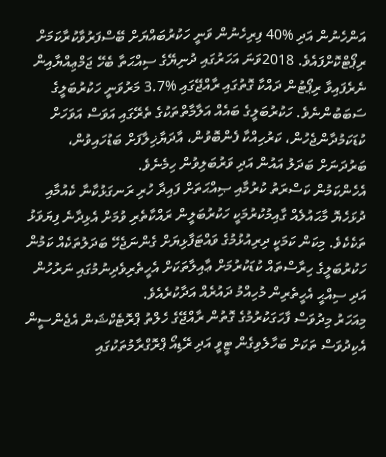އަންހެނުން އަދި %40 ފިރިހެނުން ވަނީ ހަކުރުބައްޔަށް ބޭސްފަރުވާކުރާކަމަށް ރިޕޯޓްކޮށްފައެވެ. 2018ވަނަ އަހަރުގައި ދުނިޔޭގެ ސިއްޙަތާ ބެހޭ ޖަމްޢިއްޔާއިން ނެރެފައިވާ ރިޕޯޓުން ދައްކާ ގޮތުގައި ރާއްޖޭގައި %3.7 މަރުވަނީ ހަކުރުބަލީގެ ސަބަބުންނެވެ. ހަކުރުބަލީގެ ބައެއް އަލާމާތްތަކުގެ ތެރޭގައި އަވަސް އަވަހަށް ކުޑަކަމުދާންޖެހުން، ކަރުހިއްކާ ފެންބޮވުން، އާދަޔާޚިލާފަށް ބަޑުހައިވުން، ބަރުދަނަށް ބަދަލު އައުން އަދި ވަރުބަލިވުން ހިމެނެވެ.
އެހެންކަމުން ކަސްރަތު ކުރުމާއި ޞިއްޙަތަށް ފައިދާ ހުރި ރަނގަޅުކާނާ ކެއުމާއި ދުޅަހެޔޮ މާޙައުލެއް ގާއިމުކުރުމަކީ ހަކުރުބަލީން ރައްކާތެރި ވުމަށް އެޅިދާނެ ފިޔަވަޅު ތަކެކެވެ. މިކަން ކަމަކީ ދިރިއުޅުމުގެ ވައްޓަފާޅިޔަށް ގެންނަޖެހޭ ބަދަލުތަކެއް ކަމުން ހަކުރުބަލީގެ ހިރާސްތައް ކުޑަކުރުމަށް ޢާއިލާތަކަށް އެހީތެރިވެދިނުމުގައި ނަރުހުން އަދި ސިއްޙީ އެހީތެރިން މުހިއްމު ދައުރެއް އަދާކުރެއެވެ.
މިއަހަރު މިދުވަސް ފާހަގަކުރުމުގެ ގޮތުން ރާއްޖޭގެ ހެލްތު ޕްރޮޓެކްޝަން އެޖެންސީން އެކިދުވަސް ތަކަށް ބަހާލެވިގެން ޓީވީ އަދި ރޭޑިއޯ ޕްރޮގްރާމުތަކުގައި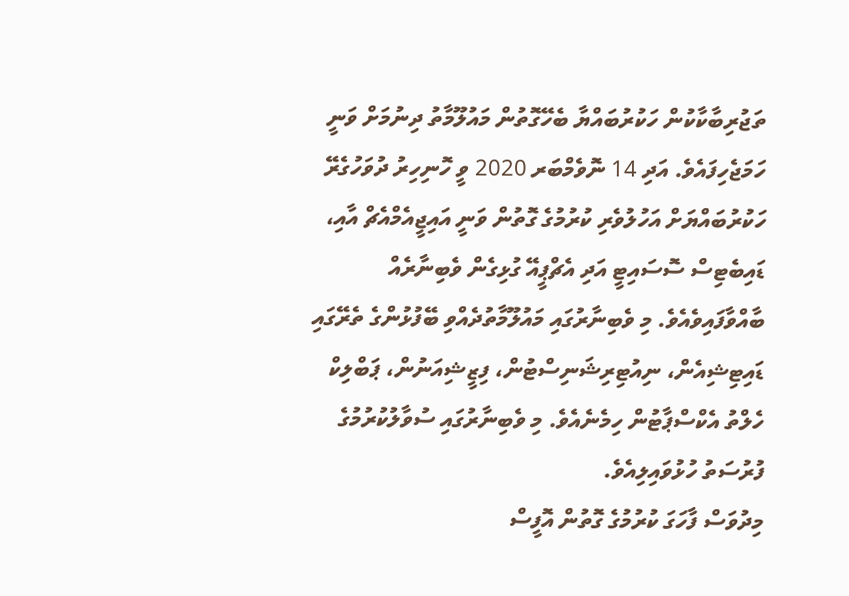ތަޖުރިބާކާކުން ހަކުރުބައްޔާ ބެހޭގޮތުން މައުލޫމާތު ދިނުމަށް ވަނީ ހަމަޖެހިފައެވެ. އަދި 14 ނޮވެމްބަރ 2020 ވީ ހޮނިހިރު ދުވަހުގެރޭ ހަކުރުބައްޔަށް އަހުލުވެރި ކުރުމުގެ ގޮތުން ވަނީ އައިޖީއެމްއެޗް އާއި، ޑައިބެޓިސް ސޮސައިޓީ އަދި އެޗްޕީއޭ ގުޅިގެން ވެބިނާރެއް ބާއްވާފައިވެއެވެ. މި ވެބިނާރުގައި މައުލޫމާތުދެއްވި ބޭފުޅުންގެ ތެރޭގައި ޑައިޓިޝިއެން، ނިއުޓިރިޝަނިސްޓުން، ފިޒީޝިއަނުން، ޕަބްލިކް ހެލްތު އެކްސްޕާޓުން ހިމެނެއެވެ. މި ވެބިނާރުގައި ސުވާލުކުރުމުގެ ފުރުސަތު ހުޅުވައިލިއެވެ.
މިދުވަސް ފާހަގަ ކުރުމުގެ ގޮތުން އޮފީސް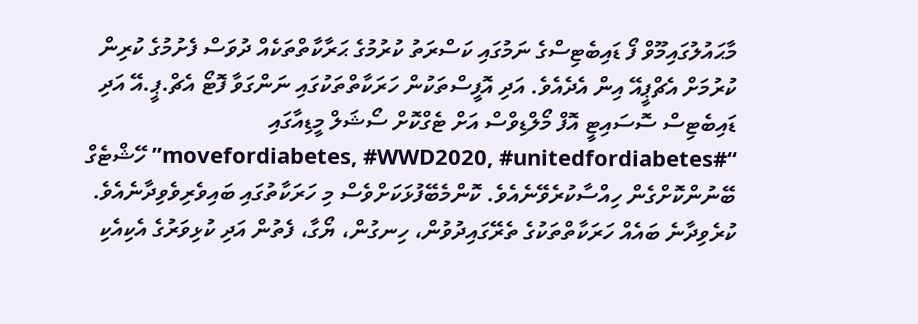މާޙައުލުގައިމޫވް ފޯ ޑައިބެޓިސްގެ ނަމުގައި ކަސްރަތު ކުރުމުގެ ޙަރާކާތްތަކެއް ދުވަސް ފެށުމުގެ ކުރިން ކުރުމަށް އެޗްޕީއޭ އިން އެދެއެވެ. އަދި އޮފީސްތަކުން ހަރަކާތްތަކުގައި ނަންގަވާ ފޮޓޯ އެޗް.ޕީ.އޭ އަދި ޑައިބެޓިސް ސޮސައިޓީ އޮފް މޯލްޑިވްސް އަށް ޓެގްކޮށް ސޯޝަލް މީޑިއާގައި “#movefordiabetes, #WWD2020, #unitedfordiabetes” ހޭޝްޓެގް ބޭނުންކޮށްގެން ހިއްސާކުރެވޭނެއެވެ. ކޮންމެބޭފުޅަކަށްވެސް މި ހަރަކާތުގައި ބައިވެރިވެވިދާނެއެވެ. ކުރެވިދާނެ ބައެއް ހަރަކާތްތަކުގެ ތެރޭގައިދުވުން، ހިނގުން، ޔޯގާ، ފެތުން އަދި ކުޅިވަރުގެ އެކިއެކި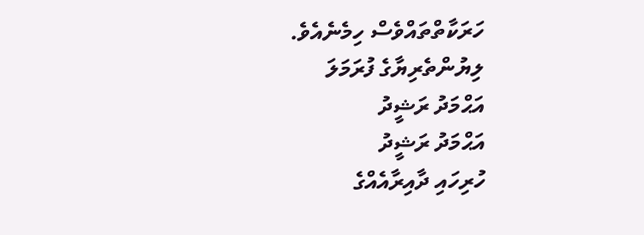ހަރަކާތްތައްވެސް ހިމެނެއެވެ.
ލިޔުންތެރިޔާގެ ފުރަމަލަ
އަޙްމަދު ރަޝީދު
އަޙްމަދު ރަޝީދު
ހުރިހައި ދާއިރާއެއްގެ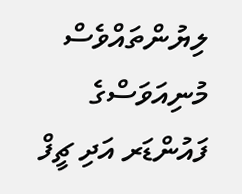ލިޔުންތައްވެސް މުނިއަވަސްގެ ފައުންޑަރ އަދި ޗީފް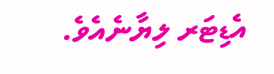އެޑިޓަރ ލިޔާނެއެވެ.